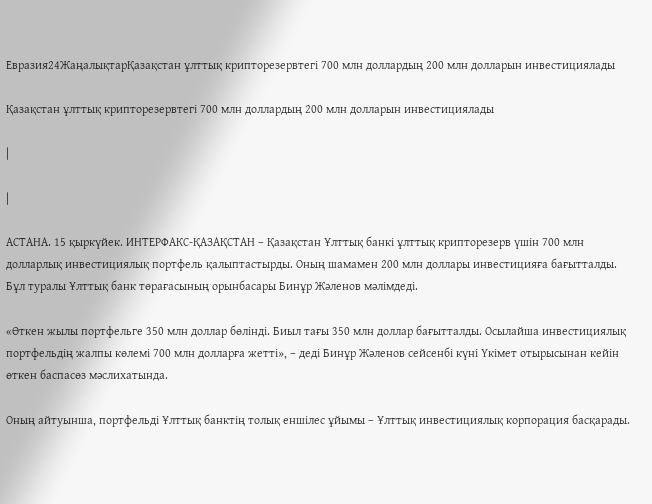Евразия24ЖаңалықтарҚазақстан ұлттық крипторезервтегі 700 млн доллардың 200 млн долларын инвестициялады

Қазақстан ұлттық крипторезервтегі 700 млн доллардың 200 млн долларын инвестициялады

|

|

АСТАНА. 15 қыркүйек. ИНТЕРФАКС-ҚАЗАҚСТАН – Қазақстан Ұлттық банкі ұлттық крипторезерв үшін 700 млн долларлық инвестициялық портфель қалыптастырды. Оның шамамен 200 млн доллары инвестицияға бағытталды. Бұл туралы Ұлттық банк төрағасының орынбасары Бинұр Жәленов мәлімдеді.

«Өткен жылы портфельге 350 млн доллар бөлінді. Биыл тағы 350 млн доллар бағытталды. Осылайша инвестициялық портфельдің жалпы көлемі 700 млн долларға жетті», – деді Бинұр Жәленов сейсенбі күні Үкімет отырысынан кейін өткен баспасөз мәслихатында.

Оның айтуынша, портфельді Ұлттық банктің толық еншілес ұйымы – Ұлттық инвестициялық корпорация басқарады.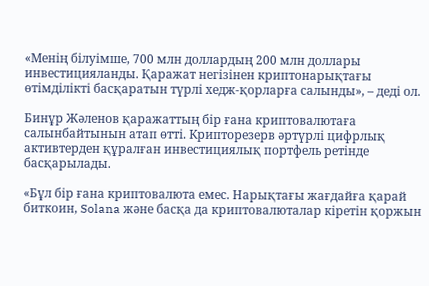«Менің білуімше, 700 млн доллардың 200 млн доллары инвестицияланды. Қаражат негізінен криптонарықтағы өтімділікті басқаратын түрлі хедж-қорларға салынды», – деді ол.

Бинұр Жәленов қаражаттың бір ғана криптовалютаға салынбайтынын атап өтті. Крипторезерв әртүрлі цифрлық активтерден құралған инвестициялық портфель ретінде басқарылады.

«Бұл бір ғана криптовалюта емес. Нарықтағы жағдайға қарай биткоин, Solana және басқа да криптовалюталар кіретін қоржын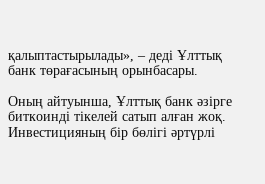қалыптастырылады», – деді Ұлттық банк төрағасының орынбасары.

Оның айтуынша, Ұлттық банк әзірге биткоинді тікелей сатып алған жоқ. Инвестицияның бір бөлігі әртүрлі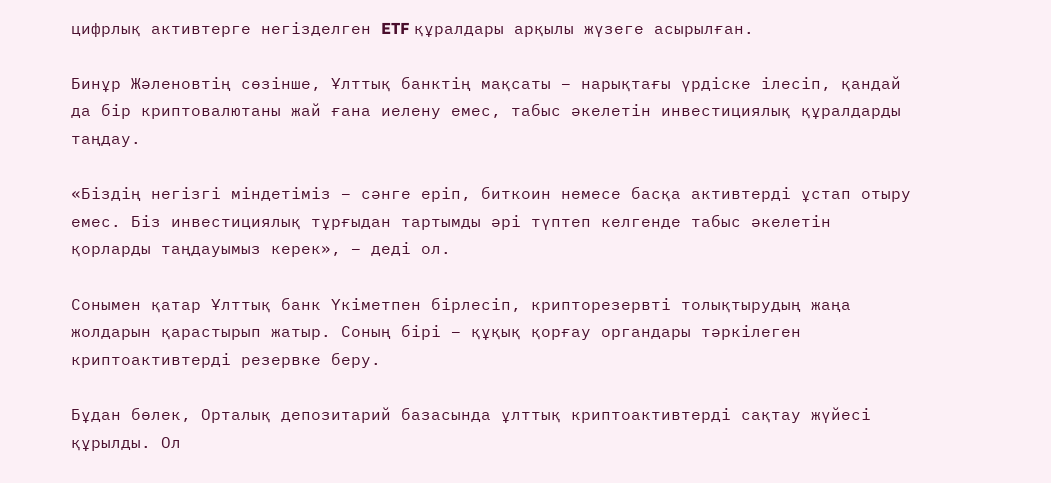цифрлық активтерге негізделген ETF құралдары арқылы жүзеге асырылған.

Бинұр Жәленовтің сөзінше, Ұлттық банктің мақсаты – нарықтағы үрдіске ілесіп, қандай да бір криптовалютаны жай ғана иелену емес, табыс әкелетін инвестициялық құралдарды таңдау.

«Біздің негізгі міндетіміз – сәнге еріп, биткоин немесе басқа активтерді ұстап отыру емес. Біз инвестициялық тұрғыдан тартымды әрі түптеп келгенде табыс әкелетін қорларды таңдауымыз керек», – деді ол.

Сонымен қатар Ұлттық банк Үкіметпен бірлесіп, крипторезервті толықтырудың жаңа жолдарын қарастырып жатыр. Соның бірі – құқық қорғау органдары тәркілеген криптоактивтерді резервке беру.

Бұдан бөлек, Орталық депозитарий базасында ұлттық криптоактивтерді сақтау жүйесі құрылды. Ол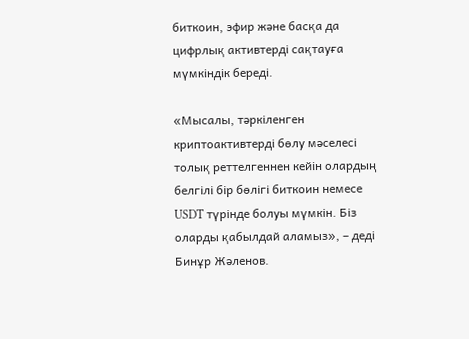биткоин, эфир және басқа да цифрлық активтерді сақтауға мүмкіндік береді.

«Мысалы, тәркіленген криптоактивтерді бөлу мәселесі толық реттелгеннен кейін олардың белгілі бір бөлігі биткоин немесе USDT түрінде болуы мүмкін. Біз оларды қабылдай аламыз», – деді Бинұр Жәленов.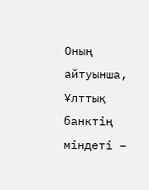Оның айтуынша, Ұлттық банктің міндеті –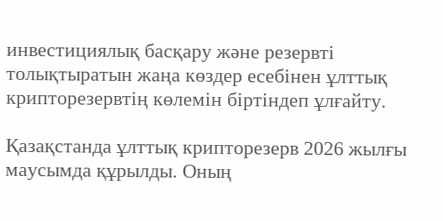инвестициялық басқару және резервті толықтыратын жаңа көздер есебінен ұлттық крипторезервтің көлемін біртіндеп ұлғайту.

Қазақстанда ұлттық крипторезерв 2026 жылғы маусымда құрылды. Оның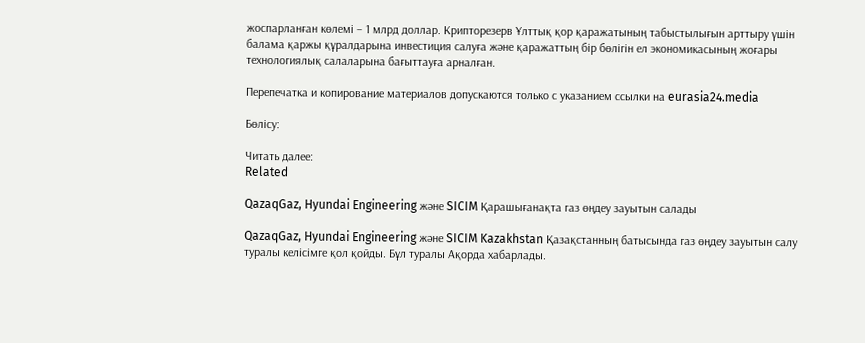жоспарланған көлемі – 1 млрд доллар. Крипторезерв Ұлттық қор қаражатының табыстылығын арттыру үшін балама қаржы құралдарына инвестиция салуға және қаражаттың бір бөлігін ел экономикасының жоғары технологиялық салаларына бағыттауға арналған.

Перепечатка и копирование материалов допускаются только с указанием ссылки на eurasia24.media

Бөлісу:

Читать далее:
Related

QazaqGaz, Hyundai Engineering және SICIM Қарашығанақта газ өңдеу зауытын салады

QazaqGaz, Hyundai Engineering және SICIM Kazakhstan Қазақстанның батысында газ өңдеу зауытын салу туралы келісімге қол қойды. Бұл туралы Ақорда хабарлады.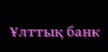Ұлттық банк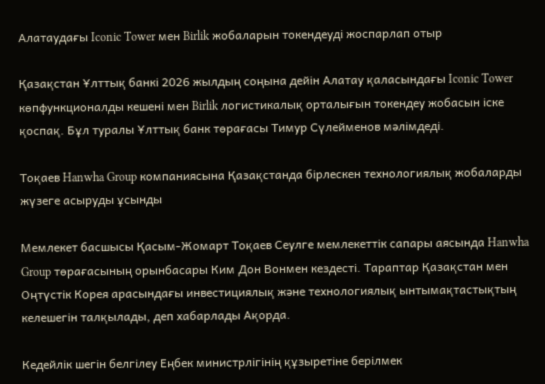Алатаудағы Iconic Tower мен Birlik жобаларын токендеуді жоспарлап отыр

Қазақстан Ұлттық банкі 2026 жылдың соңына дейін Алатау қаласындағы Iconic Tower көпфункционалды кешені мен Birlik логистикалық орталығын токендеу жобасын іске қоспақ. Бұл туралы Ұлттық банк төрағасы Тимур Сүлейменов мәлімдеді.

Тоқаев Hanwha Group компаниясына Қазақстанда бірлескен технологиялық жобаларды жүзеге асыруды ұсынды

Мемлекет басшысы Қасым-Жомарт Тоқаев Сеулге мемлекеттік сапары аясында Hanwha Group төрағасының орынбасары Ким Дон Вонмен кездесті. Тараптар Қазақстан мен Оңтүстік Корея арасындағы инвестициялық және технологиялық ынтымақтастықтың келешегін талқылады, деп хабарлады Ақорда.

Кедейлік шегін белгілеу Еңбек министрлігінің құзыретіне берілмек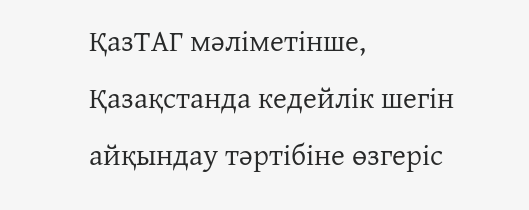ҚазТАГ мәліметінше, Қазақстанда кедейлік шегін айқындау тәртібіне өзгеріс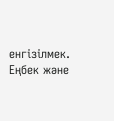енгізілмек. Еңбек және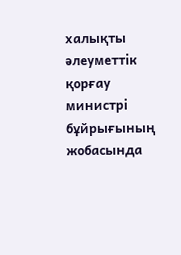халықты әлеуметтік қорғау министрі бұйрығының жобасында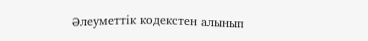Әлеуметтік кодекстен алынып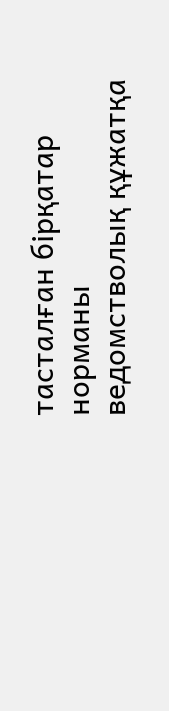тасталған бірқатар норманы ведомстволық құжатқа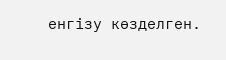енгізу көзделген.